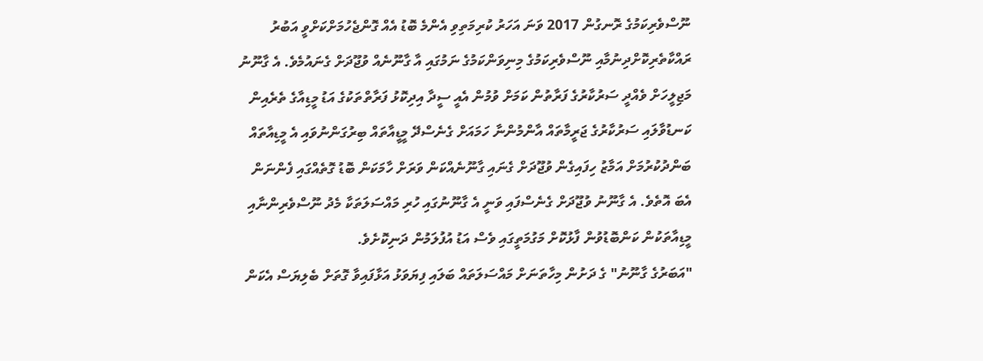ނޫސްވެރިކަމުގެ ރޮނގުން 2017 ވަނަ އަހަރު ކުރިމަތިވި އެންމެ ބޮޑު އެއް ގޮންޖެހުމަށްކަށްވީ އަބުރު ރައްކާތެރިކޮށްދިނުމާއި ނޫސްވެރިކަމުގެ މިނިވަންކަމުގެ ނަމުގައި އާ ގާނޫނެއް ވުޖޫދަށް ގެނައުމެވެ. އެ ގާނޫނު މަޖިލީހަށް ވެއްދީ ސަރުކާރުގެ ފަރާތުން ކަމަށް ވުމުން އެއީ ސީދާ އިދިކޮޅު ފަރާތްތަކުގެ އަޑު މީޑިއާގެ ތެރެއިން ކަނޑުވާލައި ސަރުކާރުގެ ޖަރީމާތައް އާންމުންނާ ހަމައަށް ގެނެސްދޭ މީޑީއާތައް ބިރުގަންނުވައި އެ މީޑިއާތައް ބަންދުކުރުމަށް އަމާޒު ހިފައިގެން ވުޖޫދަށް ގެނައި ގާނޫނެއްކަން ވަރަށް ހާމަކަން ބޮޑު ގޮތެއްގައި ފެންނަން އެބަ އޮތެވެ. އެ ގާނޫނު ވުޖޫދަށް ގެނެސްފައި ވަނީ އެ ގާނޫނުގައި ހުރި މައްސަލަތަކާ މެދު ނޫސްވެރިންނާއި މީޑިއާތަކުން ކަންބޮޑުވުން ފާޅުކޮށް މަގުމަތީގައި ވެސް އަޑު އުފުލަމުން ދަނިކޮށެވެ.
"އަބަރުގެ ގާނޫނު" ގެ ދަށުން މިހާތަނަށް މައްސަލަތައް ބަލައި ފިޔަވަޅު އަޅާފައިވާ ގޮތަށް ބެލިޔަސް އެކަން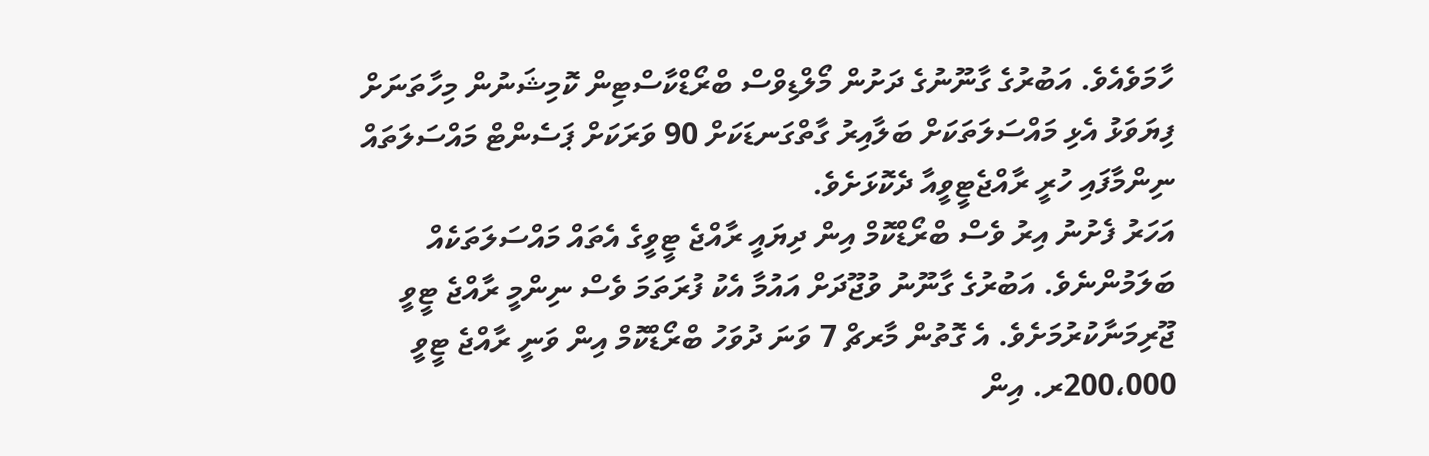ހާމަވެއެވެ. އަބުރުގެ ގާނޫނުގެ ދަށުން މޯލްޑިވްސް ބްރޯޑްކާސްޓިން ކޮމިޝަނުން މިހާތަނަށް ފިޔަވަޅު އެޅި މައްސަލަތަކަށް ބަލާއިރު ގާތްގަނޑަކަށް 90 ވަރަކަށް ޕަސެންޓް މައްސަލަތައް ނިންމާފައި ހުރީ ރާއްޖެޓީވީއާ ދެކޮޅަށެވެ.
އަހަރު ފެށުނު އިރު ވެސް ބްރޯޑްކޮމް އިން ދިޔައީ ރާއްޖެ ޓީވީގެ އެތައް މައްސަލަތަކެއް ބަލަމުންނެވެ. އަބުރުގެ ގާނޫނު ވުޖޫދަށް އައުމާ އެކު ފުރަތަމަ ވެސް ނިންމީ ރާއްޖެ ޓީވީ ޖޫރިމަނާކުރުމަށެވެ. އެ ގޮތުން މާރޗް 7 ވަނަ ދުވަހު ބްރޯޑްކޮމް އިން ވަނީ ރާއްޖެ ޓީވީ 200،000ރ. އިން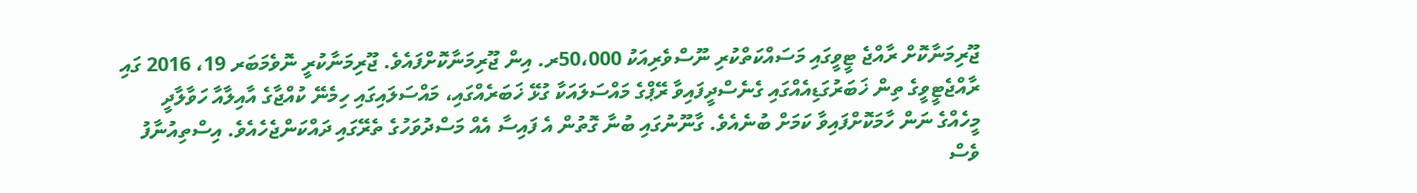ޖޫރިމަނާކޮށް ރާއްޖެ ޓީވީގައި މަސައްކަތްކުރި ނޫސްވެރިއަކު 50،000ރ. އިން ޖޫރިމަނާކޮށްފައެވެ. ޖޫރިމަނާކުރީ ނޮވެމަބަރ 19، 2016 ގައި ރާއްޖެޓީވީގެ ތިން ޚަބަރުގަޑިއެއްގައި ގެނެސްދީފައިވާ ރޭޕްގެ މައްސަލައަކާ ގުޅޭ ޚަބަރެއްގައި، މައްސަލައިގައި ހިމެނޭ ކުއްޖާގެ އާއިލާއާ ހަވާލާދީ މީހެއްގެ ނަން ހާމަކޮށްފައިވާ ކަމަށް ބުނެއެވެ. ގާނޫނުގައި ބުނާ ގޮތުން އެ ފައިސާ އެއް މަސްދުވަހުގެ ތެރޭގައި ދައްކަންޖެހެއެވެ. އިސްތިއުނާފު ވެސް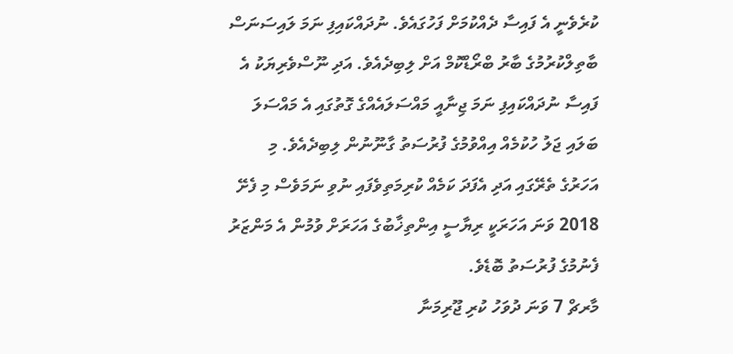ކުރެވެނީ އެ ފައިސާ ދެއްކުމަށް ފަހުގައެވެ. ނުދައްކައިފި ނަމަ ލައިސަނަސް ބާތިލްކުރުމުގެ ބާރު ބްރޯޑްކޮމް އަށް ލިބިދެއެވެ. އަދި ނޫސްވެރިޔަކު އެ ފައިސާ ނުދައްކައިފި ނަމަ ޖިނާއީ މައްސަލައެއްގެ ގޮތުގައި އެ މައްސަލަ ބަލައި ޖަލު ހުކުމެއް އިއްވުމުގެ ފުރުސަތު ގާނޫނުން ލިބިދެއެވެ. މި އަހަރުގެ ތެރޭގައި އަދި އެފަދަ ކަމެއް ކުރިމަތިވެފައި ނުވި ނަމަވެސް މި ފެށޭ 2018 ވަނަ އަހަރަކީ ރިޔާސީ އިންތިޚާބުގެ އަހަރަށް ވުމުން އެ މަންޒަރު ފެނުމުގެ ފުރުސަތު ބޮޑެވެ.
މާރޗް 7 ވަނަ ދުވަހު ކުރި ޖޫރިމަނާ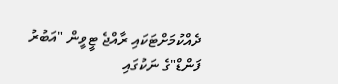ދެއްކުމަށްޓަކައި ރާއްޖެ ޓީވީން "އަބުރު ފަންޑް"ގެ ނަކުގައި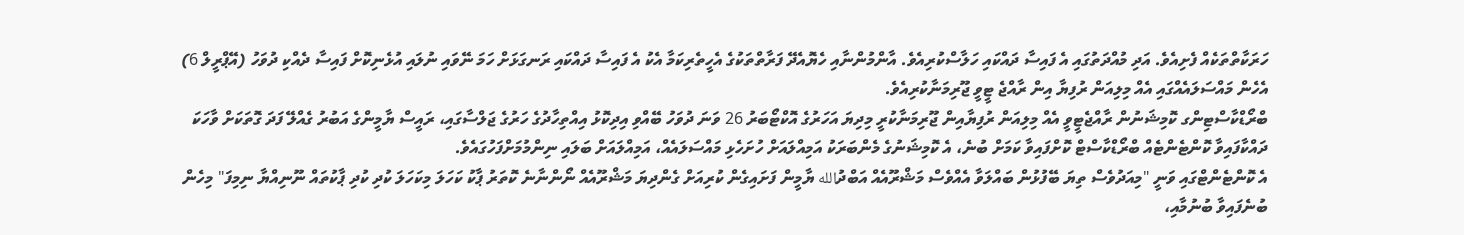ހަރަކާތްތަކެއް ފެށިއެވެ. އަދި މުއްދަތުގައި އެ ފައިސާ ދައްކައި ހަލާސްކުރިއެވެ. އާންމުންނާއި ހެޔޮއެދޭ ފަރާތްތަކުގެ އެހީތެރިކަމާ އެކު އެ ފައިސާ ދައްކައި ރަނގަޅަށް ހަމަ ނޭވައި ނުލައި އުޅެނިކޮށް ފައިސާ ދެއްކި ދުވަހު (އޭޕްރީލް 6) އެހެން މައްސަލައެއްގައި އެއް މިލިއަން ރުފިޔާ އިން ރާއްޖެ ޓީވީ ޖޫރިމަނާކުރިއެވެ.
ބްރޯޑްކާސްޓިންގ ކޮމިޝަނުން ރާއްޖެޓީވީ އެއް މިލިއަން ރުފިޔާއިން ޖޫރިމަނާކުރީ މިދިޔަ އަހަރުގެ އޮކްޓޯބަރު 26 ވަނަ ދުވަހު ބޭއްވި އިދިކޮޅު އިއްތިހާދުގެ ހަރުގެ ޖަލްސާގައި، ރައީސް ޔާމީންގެ އަބުރު ގެއްލޭ ފަދަ ގޮތަކަށް ވާހަކަ ދައްކާފައިވާ ކޮންޓެންޓެއް ބްރޯޑްކާސްޓް ކޮށްފައިވާ ކަމަށް ބުނެ، އެ ކޮމިޝަނުގެ މެންބަރަކު އަމިއްލައަށް ހުށަހެޅި މައްސަލައެއް، އަމިއްލައަށް ބަލައި ނިންމުމަށްފަހުގައެވެ.
އެ ކޮންޓެންޓްގައި ވަނީ "މިއަދުވެސް ތިޔަ ބޭފުޅުން ބައްލަވާ އެއްވެސް މަޝްރޫއެއް އަބްދުالله ޔާމީން ފަށައިގެން ކުރިއަށް ގެންދިޔަ މަޝްރޫއެއް ނޯންނާނެ ކޮތަރު ޕާކު ކަހަލަ މިކަހަލަ ކުދި ކުދި ޕާކުތައް ނޫނިއްޔާ ނިމިފަ" މިހެން ބުނެފައިވާ ބުނުމާއި،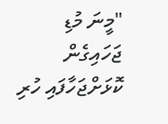"މީނަ މުޑި ޖަހައިގެން ކޮޅަށްޖަހާފައި ހުރި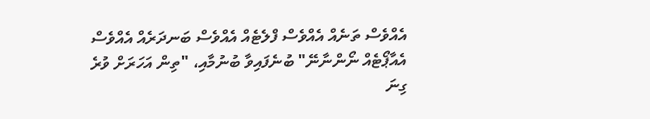އެއްވެސް ތަނެއް އެއްވެސް ފްލެޓެއް އެއްވެސް ބަނދަރެއް އެއްވެސް އެއާޕޯޓެއް ނޯންނާނޭ" ބުނެފައިވާ ބުނުމާއި، "ތިން އަހަރަށް ވުރެ ގިނަ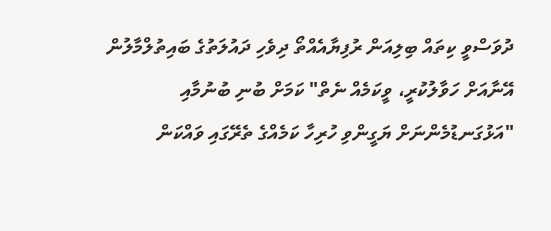ދުވަސްވީ ކިތައް ބިލިއަން ރުފިޔާއެއްތޯ ދިވެހި ދައުލަތުގެ ބައިތުލްމާލުން އޭނާއަށް ހަވާލުކުރީ، ވީކަމެއް ނެތް" ކަމަށް ބުނި ބުނުމާއި "އަޅުގަނޑުމެންނަށް ޔަގީންވި ހުރިހާ ކަމެއްގެ ތެރޭގައި ވައްކަން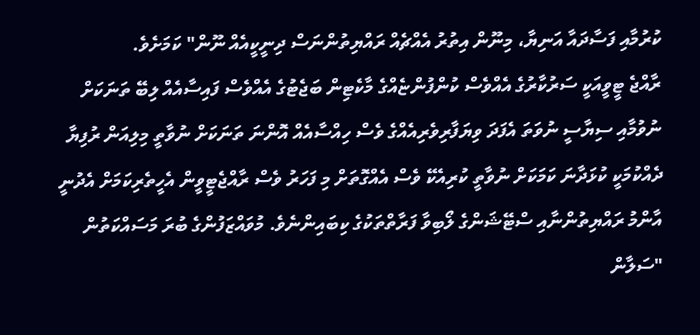ކުރުމާއި ފަސާދައާ އަނިޔާ، މިނޫން އިތުރު އެއްޗެއް ރައްޔިތުންނަސް ދިނީކީއެއް ނޫން" ކަމަށެވެ.
ރާއްޖެ ޓީވީއަކީ ސަރުކާރުގެ އެއްވެސް ކުންފުންޏެއްގެ މާކެޓިން ބަޖެޓުގެ އެއްވެސް ފައިސާއެއް ލިބޭ ތަނަކަށް ނުވުމާއި ސިޔާސީ ނުވަތަ އެފަދަ ވިޔަފާރިވެރިއެއްގެ ވެސް ހިއްސާއެއް އޮންނަ ތަނަކަށް ނުވާތީ މިލިއަން ރުފިޔާ ދެއްކުމަކީ ކުޅަދާނަ ކަމަކަށް ނުވާތީ ކުރިއެކޭ ވެސް އެއްގޮތަށް މި ފަހަރު ވެސް ރާއްޖެޓީވީން އެހީތެރިކަމަށް އެދުނީ އާންމު ރައްޔިތުންނާއި ސްޓޭޝަންގެ ލޯބިވާ ފަރާތްތަކުގެ ކިބައިންނެވެ. މުވައްޒަފުންގެ ބުރަ މަސައްކަތުން "ސަލާން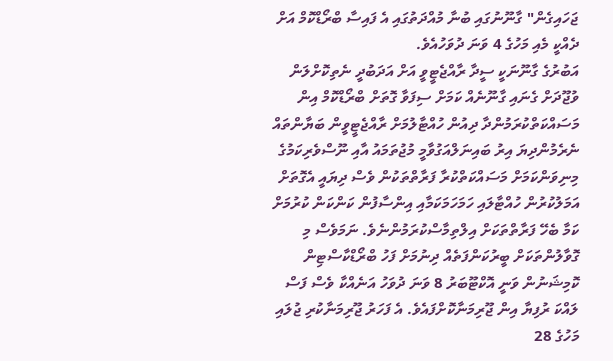ޖަހައިގެން" ގާނޫނުގައި ބުނާ މުއްދަތުގައި އެ ފައިސާ ބްރޯޑްކޮމް އަށް ދެއްކީ މެއި މަހުގެ 4 ވަނަ ދުވަހުއެވެ.
އަބުރުގެ ގާނޫނަކީ ސީދާ ރާއްޖެޓީވީ އަށް އަދަބުދީ ނެތިކޮށްލަން ވުޖޫދަށް ގެނައި ގާނޫނެއް ކަމަށް ސިފަވާ ގޮތަށް ބްރޯޑްކޮމް އިން މަސައްކަތްކުރަމުންދާ ދިއުން ހުއްޓާލުމަށް ރާއްޖެޓީވީން ބަޔާންތައް ނެރެމުންދިޔަ އިރު ބައިނަލްއަގުވާމީ މުޖުތަމައު އާއި ނޫސްވެރިކަމުގެ މިނިވަންކަމަށް މަސައްކަތްކުރާ ފަރާތްތަކުން ވެސް ދިޔައީ އެގޮތަށް އަމަލުކުރުން ހުއްޓާލައި ހަމަހަމަކަމާއި އިންސާފުން ކަންކަން ކުރުމަށް ކަމާ ބެހޭ ފަރާތްތަކަށް އިލްތިމާސްކުރަމުންނެވެ. ނަމަވެސް މި ގޮވާލުންތަކަށް ބީރުކަންފަތެއް ދިނުމަށް ފަހު ބްރޯޑްކާސްޓިން ކޮމިޝަނުން ވަނީ އޮކްޓޫބަރު 8 ވަނަ ދުވަހު އަނެއްކާ ވެސް ފަސް ލައްކަ ރުފިޔާ އިން ޖޫރިމަނާކޮށްފައެވެ. އެ ފަހަރު ޖޫރިމަނާކުރި ޖުލައި މަހުގެ 28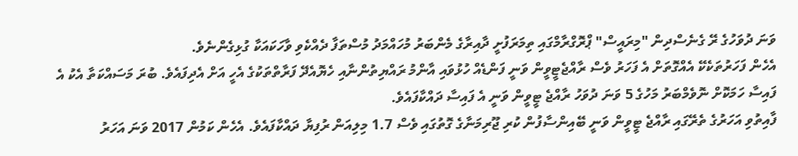ވަނަ ދުވަހުގެ ރޭ ގެނެސްދިން "މިރައީސް" ޕްރޮގްރާމްގައި ތިމަރަފުށީ ދާއިރާގެ މެންބަރު މުހައްމަދު މުސްތަފާ ދެއްކެވި ވާހަކައަކާ ގުޅިގެންނެވެ.
އެހެން ފަހަރުތަކެކޭ އެއްގޮތަށް އެ ފަހަރު ވެސް ރާއްޖެޓީވީން ވަނީ ފަންޑެއް ހުޅުވައި އާންމު ރައްޔިތުންނާއި ހެޔޮއެދޭ ފަރާތްތަކުގެ އެހީ އަށް އެދިފައެވެ. ބުރަ މަސައްކަތާ އެކު އެ ފައިސާ ހަމަކޮށް ނޮވެމްބަރު މަހުގެ 5 ވަނަ ދުވަހު ރާއްޖެ ޓީވީން ވަނީ އެ ފައިސާ ދައްކާފައެވެ.
ފާއިތުވި އަހަރުގެ ތެރޭގައި ރާއްޖެ ޓީވީން ވަނީ ބޭއިންސާފުން ކުރި ޖޫރިމަނާގެ ގޮތުގައި ވެސް 1.7 މިލިއަން ރުފިޔާ ދައްކާފައެވެ. އެހެން ކަމުން 2017 ވަނަ އަހަރު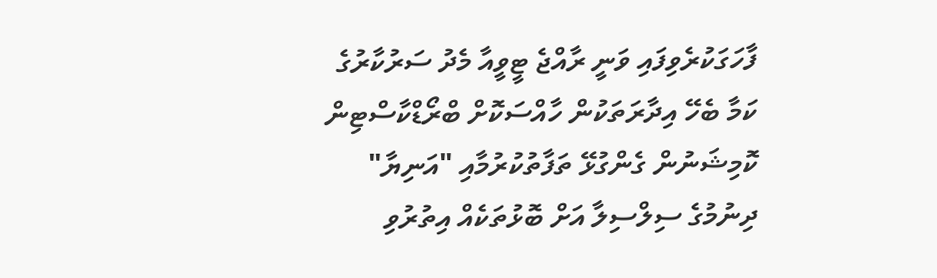ފާހަގަކުރެވިފައި ވަނީ ރާއްޖެ ޓީވީއާ މެދު ސަރުކާރުގެ ކަމާ ބެހޭ އިދާރަތަކުން ހާއްސަކޮށް ބްރޯޑްކާސްޓިން ކޮމިޝަނުން ގެންގުޅޭ ތަފާތުކުރުމާއި "އަނިޔާ" ދިނުމުގެ ސިލްސިލާ އަށް ބޮޅުތަކެއް އިތުރުވި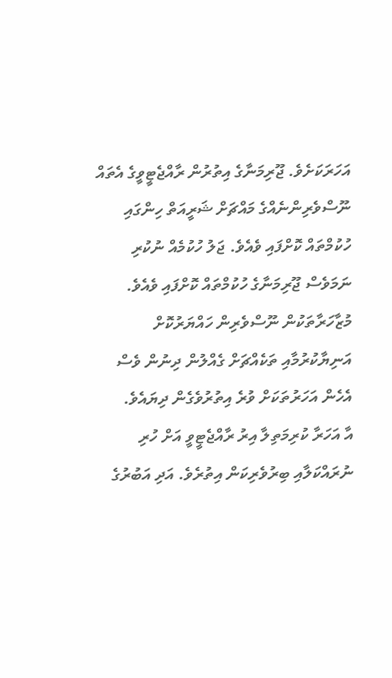އަހަރަކަށެވެ. ޖޫރިމަނާގެ އިތުރުން ރާއްޖެޓީވީގެ އެތައް ނޫސްވެރިންނެއްގެ މައްޗަށް ޝަރީއަތް ހިންގައި ހުކުމްތައް ކޮށްފައި ވެއެވެ. ޖަލު ހުކުމެއް ނުކުރި ނަމަވެސް ޖޫރިމަނާގެ ހުކުމްތައް ކޮށްފައި ވެއެވެ. މުޒާހަރާތަކުން ނޫސްވެރިން ހައްޔަރުކޮށް އަނިޔާކުރުމާއި ތަކެއްޗަށް ގެއްލުން ދިނުން ވެސް އެހެން އަހަރުތަކަށް ވުރެ އިތުރުވެގެން ދިޔައެވެ.
އާ އަހަރާ ކުރިމަތިލާ އިރު ރާއްޖެޓީވީ އަށް ހުރި ނުރައްކަލާއި ބިރުވެރިކަން އިތުރެވެ. އަދި އަބުރުގެ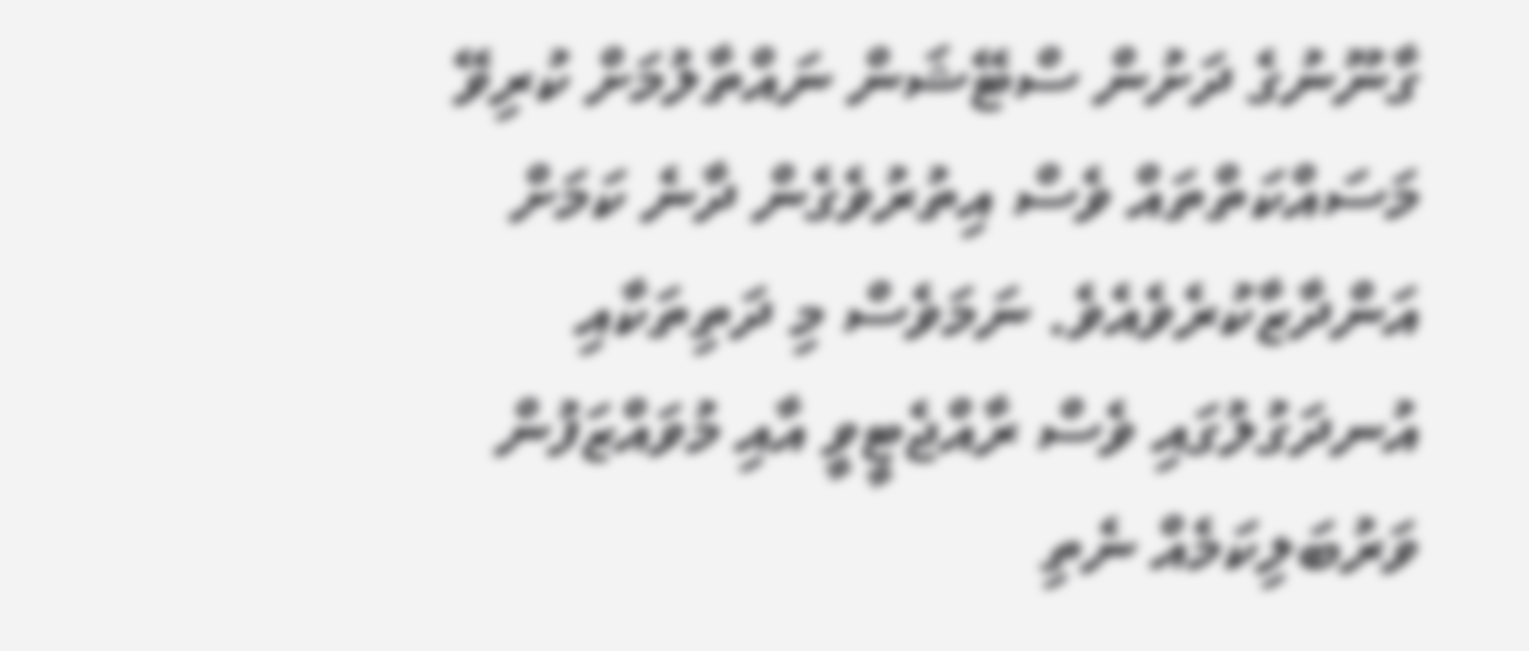ގާނޫނުގެ ދަށުން ސްޓޭޝަން ނައްތާލުމަށް ކުރިވޭ މަސައްކަތްތައް ވެސް އިތުރުވެގެން ދާނެ ކަމަށް އަންދާޒާކުރެވެއެވެ. ނަމަވެސް މި ދަތިތަކާއި އުނދަގުލުގައި ވެސް ރާއްޖެޓީވީ އާއި މުވައްޒަފުން ވަރުބަލިކަމެއް ނެތި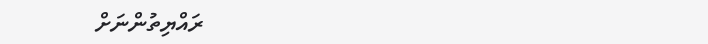ރައްޔިތުންނަށް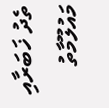ތެދު ޚަބަރާއި މައުލޫމާތު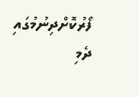ފޯރުކޮށްދިނުމުގައި ދެމި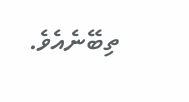ތިބޭނެއެވެ.